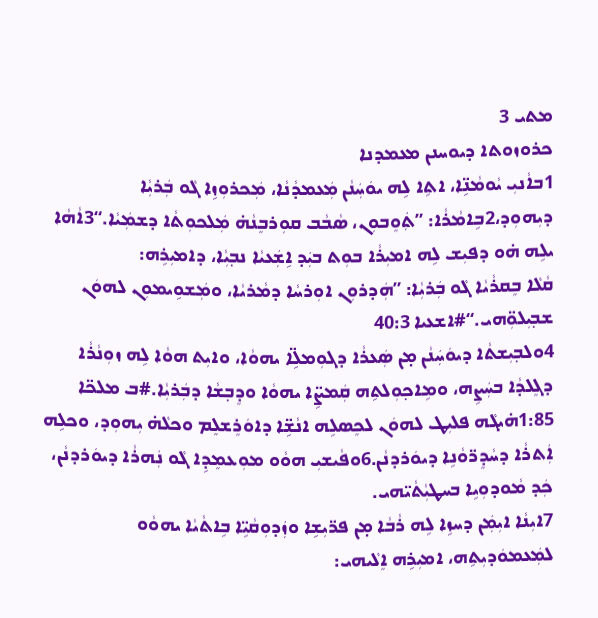ܡܬ‌ܝ 3
ܟܪܘܙܘܬ‌ܐ ܕܝܘܚܢܢ ܡܥܡܕܢܐ
1ܒܐܵܢܝܼ ܝܵܘܡܵܢܹ̈ܐ، ܐܬܹ‌ܐ ܠܹܗ ܝܘܿܚܲܢܵܢ ܡܲܥܡܕܵܢܵܐ، ܡܲܟܪܘܼܙܹܐ ܓܵܘ ܒܲܪܝܼܵܐ ܕܝܼܗܘܼܕ،2ܒܹܐܡܵܪܵܐ: ”ܬܲܘܸܒܘܼܢ، ܣܵܒܵܒ ܩܘܼܪܒܸܢܵܗ̇ ܡܲܠܟܘܼܬܵ‌ܐ ܕܫܡܲܝܵܐ.“3ܐܵܗܵܐ ܝܠܹܗ ܗ̇ܘ ܕܦܝܼܫ ܠܹܗ ܐܡܝܼܪܵܐ ܒܘܼܬ ܒܝܲܕ ܐܹܫܲܥܝܵܐ ܢܒ݂ܝܼܵܐ، ܕܐܡܝܼܪܹܗ:
ܩܵܠܵܐ ܒܸܩܪܵܝܵܐ ܓܵܘ ܒܲܪܝܼܵܐ: ”ܗܲܕܪܘܼܢ ܐܘܼܪܚܵܐ ܕܡܵܪܝܵܐ، ܘܡܲܫܘܹܝܡܘܼܢ ܠܗܘܿܢ ܫܒ݂ܝܼܠܘܼ̈ܗ‌ܝ.“#ܐܫܥܝܐ 40:3
4ܘܠܒ݂ܝܼܫܬܵ‌ܐ ܕܝܘܿܚܲܢܵܢ ܡ̣ܢ ܣܲܥܪܵܐ ܕܓܘܼܡܠܹ̈ܐ ܝܗܘܵܐ، ܘܐܝܼܬ ܗܘܵܐ ܠܹܗ ܙܘܼܢܵܪܵܐ ܕܓܸܠܕܵܐ ܒܚܲܨܹܗ، ܘܡܹܐܟ݂ܘܼܠܬܹܗ ܩܲܡܨܹ̈ܐ ܝܗܘܵܐ ܘܕܸܒ݂ܫܵܐ ܕܒܲܪܝܼܵܐ.#ܒ ܡܠܟ̈ܐ 1:85ܗ̇ܝܓܵܗ ܦܠܝܼܛ ܠܗܘܿܢ ܠܟܸܣܠܹܗ ܐܢܵܫܹ̈ܐ ܕܐܘܿܪܸܫܠܸܡ ܘܟܠܵܗ̇ ܝܼܗܘܼܕ، ܘܟܠܹܗ ܐܲܬܪܵܐ ܕܚܵܕܸܪ̈ܘܵܢܹܐ ܕܝܘܿܪܕܢܵܢ.6ܘܦܵܝܫܝܼ ܗܘܵܘ ܡܘܼܥܡܸܕܹܐ ܓܵܘ ܢܲܗܪܵܐ ܕܝܘܿܪܕܢܵܢ، ܟܲܕ ܡܵܘܕܘܼܝܹܐ ܒܚܛܝܼܵܬܵܝ̈ܗ‌ܝ.
7ܐܝܼܢܵܐ ܐܝܼܡܲܢ ܕܚܙܹܐ ܠܹܗ ܪܵܒܵܐ ܡ̣ܢ ܦܪ̈ܝܼܫܹܐ ܘܙܲܕܘܼܩܵܝܹ̈ܐ ܒܹܐܬܵܝܵܐ ܝܗܘܵܘ ܠܡܲܥܡܘܿܕܝܼܬܹܗ، ܐܡܝܼܪܹܗ ܐܸܠܵܝܗ‌ܝ: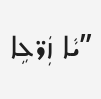”ܝܵܐ ܙܲܪ̈ܥܹܐ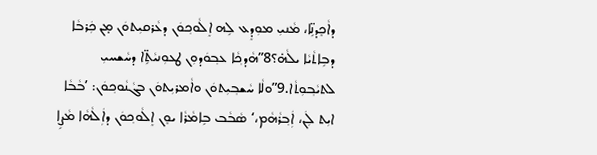ܕܐܵܟܸܕܢܹ̈ܐ، ܡܵܢܝܼ ܡܘܼܕܸܥ ܠܹܗ ܐܸܠܵܘܟ݂ܘܿܢ ܕܥܵܪܩܝܼܬܘܿܢ ܡ̣ܢ ܟܲܪܒܵܐ ܕܒܹܐܬܵܝܵܐ ܝܠܵܗ̇؟8”ܗܵܕܟ݂ܵܐ ܥܒ݂ܘܿܕܘܼܢ ܛܥܘܼܢܝܵܬܹ̈‌ܐ ܕܚܵܫܚܝܼ ܠܬܝܵܒ݂ܘܼܬܵ‌ܐ.9”ܘܠܵܐ ܚܵܫܒ݂ܝܼܬܘܿܢ ܘܐܵܡܪܝܼܬܘܿܢ ܒܓܵܢܵܘܟ݂ܘܿܢ: ’ܒܵܒܵܐ ܐܝܼܬ ܠܲܢ، ܐܲܒ݂ܪܵܗܵܡ،‘ ܣܵܒܵܒ ܒܹܐܡܵܪܵܐ ܝܘܸܢ ܐܸܠܵܘܟ݂ܘܿܢ ܕܐܲܠܵܗܵܐ ܡܵܨܹܐ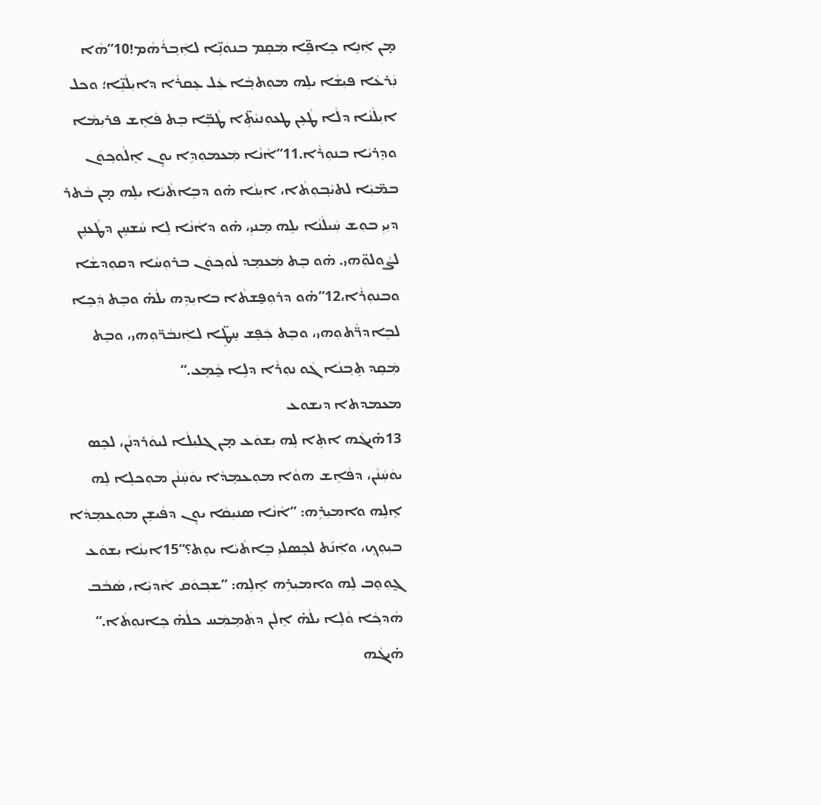ܡ̣ܢ ܐܲܢܹܐ ܟܹܐܦܹ̈ܐ ܡܲܩܸܡ ܒܢܘܿܢܹ̈ܐ ܠܐܲܒ݂ܪܵܗܵܡ!10”ܗܵܐ ܢܲܪܥܵܐ ܦܝܼܫܵܐ ܝܠܹܗ ܡܘܼܬܒ݂ܵܐ ܥܲܠ ܥܸܩܪܵܐ ܕܐܝܼܠܵܢܹ̈ܐ؛ ܘܟܠ ܐܝܼܠܵܢܵܐ ܕܠܵܐ ܛܵܥܹܢ ܛܥܘܼܢܝܵܬܹ̈‌ܐ ܛܵܒܹ̈ܐ ܒܸܬ ܦܵܐܹܫ ܦܪܝܼܡܵܐ ܘܕܸܪܝܵܐ ܒܢܘܼܪܵܐ.11”ܐܵܢܵܐ ܡܲܥܡܘܼܕܹܐ ܝܘܸܢ ܐܸܠܵܘܟ݂ܘܿܢ ܒܡ̈ܝܼܵܐ ܠܬܝܵܒ݂ܘܼܬܵ‌ܐ، ܐܝܼܢܵܐ ܗ̇ܘ ܕܒܹܐܬܵܝܵܐ ܝܠܹܗ ܡ̣ܢ ܒܵܬܪ ܕܝܼܝܼ ܒܘܼܫ ܚܲܝܠܵܢܵܐ ܝܠܹܗ ܡܸܢܝܼ، ܗ̇ܘ ܕܐܵܢܵܐ ܠܹܐ ܚܵܫܚܹܢ ܕܛܵܥܢܹܢ ܠܨܵܘܠܘܼ̈ܗ‌ܝ. ܗ̇ܘ ܒܸܬ ܡܲܥܡܸܕ ܠܵܘܟ݂ܘܿܢ ܒܪܘܼܚܵܐ ܕܩܘܼܕܫܵܐ ܘܒܢܘܼܪܵܐ،12”ܗ̇ܘ ܕܪܘܼܦ̮ܫܬܵ‌ܐ ܒܐܝܼܕܹܗ ܝܠܵܗ̇ ܘܒܸܬ ܕܲܟܹܐ ܠܒܹܐܕܪ̈ܵܬܘܼܗ‌ܝ، ܘܒܸܬ ܟܲܦܸܫ ܚܸܛܹ̈ܐ ܠܐܲܢܒܵܪ̈ܘܼܗ‌ܝ، ܘܒܸܬ ܡܲܩܸܕ ܬܸܒ݂ܢܵܐ ܓܵܘ ܢܘܼܪܵܐ ܕܠܹܐ ܟ̰ܵܡܹܥ.“
ܡܥܡܕܬ‌ܐ ܕܝܫܘܥ
13ܗ̇ܝܓܵܗ ܐܬܹ‌ܐ ܠܹܗ ܝܼܫܘܿܥ ܡ̣ܢ ܓܠܝܼܠܵܐ ܠܝܘܿܪܕܢܵܢ، ܠܟܸܣ ܝܘܿܚܲܢܵܢ، ܕܦܵܐܹܫ ܗܘܵܐ ܡܘܼܥܡܸܕܵܐ ܝܘܿܚܲܢܵܢ ܡܘܼܟܠܹܐ ܠܹܗ ܐܸܠܹܗ ܘܐܡܝܼܪܹܗ: ”ܐܵܢܵܐ ܣܢܝܼܩܵܐ ܝܘܸܢ ܕܦܵܝܫܹܢ ܡܘܼܥܡܸܕܵܐ ܒܝܼܘܼܟ݂، ܘܐܲܢ݇ܬ ܠܟܸܣܠܝܼ ܒܹܐܬܵܝܵܐ ܝܘܸܬ؟“15ܐܝܼܢܵܐ ܝܼܫܘܿܥ ܓ̰ܘܼܘܸܒ ܠܹܗ ܘܐܡܝܼܪܹܗ ܐܸܠܹܗ: ”ܫܒ݂ܘܿܩ ܐܵܕܝܼܵܐ، ܣܵܒܵܒ ܗܵܕܟ݂ܵܐ ܘܵܠܹܐ ܝܠܵܗ̇ ܐܸܠܲܢ ܕܬܲܡܸܡܲܚ ܟܠܵܗ̇ ܟܹܐܢܘܼܬܵ‌ܐ.“ ܗ̇ܝܓܵܗ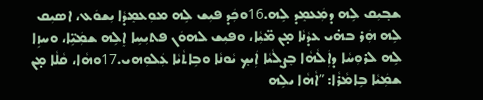ܫܒ݂ܝܼܩ ܠܹܗ ܕܡܲܥܡܸܕ ܠܹܗ.16ܘܟܲܕ ܦܝܼܫ ܠܹܗ ܡܘܼܥܡܸܕܵܐ ܝܼܫܘܿܥ، ܐܣܝܼܩ ܠܹܗ ܗܲܪ ܒܗ̇ܝ ܥܕܵܢܵܐ ܡ̣ܢ ܡ̈ܝܼܵܐ، ܘܦܝܼܫ ܠܗܘܿܢ ܦܬܝܼܚܹܐ ܐܸܠܹܗ ܫܡܲܝܹ̈ܐ، ܘܚܙܹܐ ܠܹܗ ܠܪܘܼܚܵܐ ܕܐܲܠܵܗܵܐ ܒܸܨܠܵܝܵܐ ܐܲܝܟ݂ ܝܵܘܢܵܐ ܘܒܹܐܬܵܝܵܐ ܥܲܠܘܼܗ‌ܝ.17ܘܗܵܐ، ܩܵܠܵܐ ܡ̣ܢ ܫܡܲܝܵܐ ܒܹܐܡܵܪܵܐ: ”ܐܵܗܵܐ ܝܠܹܗ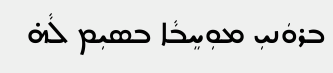ܒܪܘܿܢܝܼ ܡܘܼܚܸܒܵܐ ܒܣܝܼܡ ܠܵܗ̇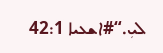ܠܝܼ.“#ܐܫܥܝܐ 42:1